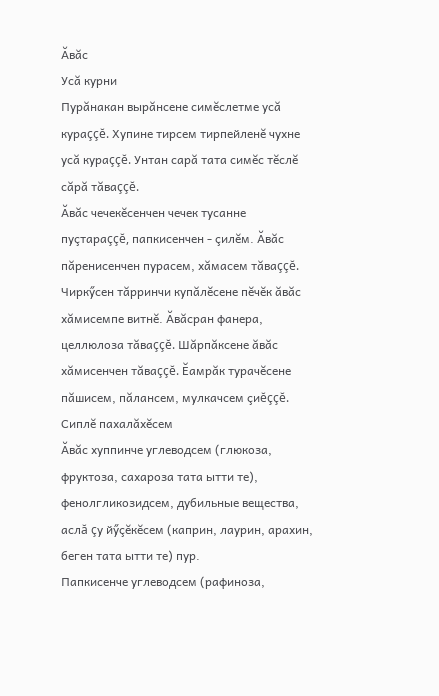Ăвăс
Усă курни
Пурăнакан вырăнсене симĕслетме усă кураççĕ. Хупине тирсем тирпейленĕ чухне усă кураççĕ. Унтан сарă тата симĕс тĕслĕ сăрă тăваççĕ.
Ăвăс чечекĕсенчен чечек тусанне пуçтараççĕ, папкисенчен - çилĕм. Ăвăс пăренисенчен пурасем, хăмасем тăваççĕ. Чиркӳсен тăрринчи купăлĕсене пĕчĕк ăвăс хăмисемпе витнĕ. Ăвăсран фанера, целлюлоза тăваççĕ. Шăрпăксене ăвăс хăмисенчен тăваççĕ. Ĕамрăк турачĕсене пăшисем, пăлансем, мулкачсем çиĕççĕ.
Сиплĕ пахалăхĕсем
Ăвăс хуппинче углеводсем (глюкоза, фруктоза, сахароза тата ытти те), фенолгликозидсем, дубильные вещества, аслă çу йӳçĕкĕсем (каприн, лаурин, арахин, беген тата ытти те) пур.
Папкисенче углеводсем (рафиноза,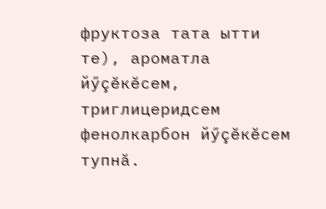фруктоза тата ытти те), ароматла йӳçĕкĕсем, триглицеридсем фенолкарбон йӳçĕкĕсем тупнă.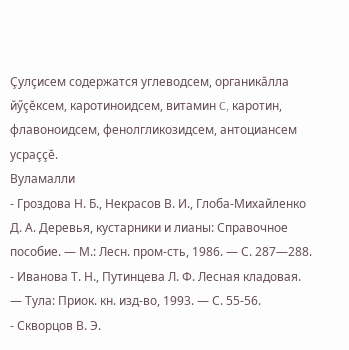Çулçисем содержатся углеводсем, органикăлла йӳçĕксем, каротиноидсем, витамин C, каротин, флавоноидсем, фенолгликозидсем, антоциансем усраççĕ.
Вуламалли
- Гроздова Н. Б., Некрасов В. И., Глоба-Михайленко Д. А. Деревья, кустарники и лианы: Справочное пособие. — М.: Лесн. пром-сть, 1986. — С. 287—288.
- Иванова Т. Н., Путинцева Л. Ф. Лесная кладовая. — Тула: Приок. кн. изд-во, 1993. — С. 55-56.
- Скворцов В. Э.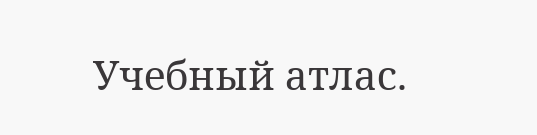Учебный атлас.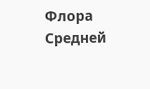Флора Средней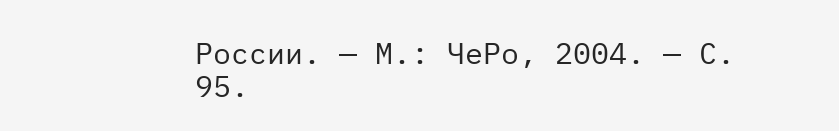России. — М.: ЧеРо, 2004. — С. 95.